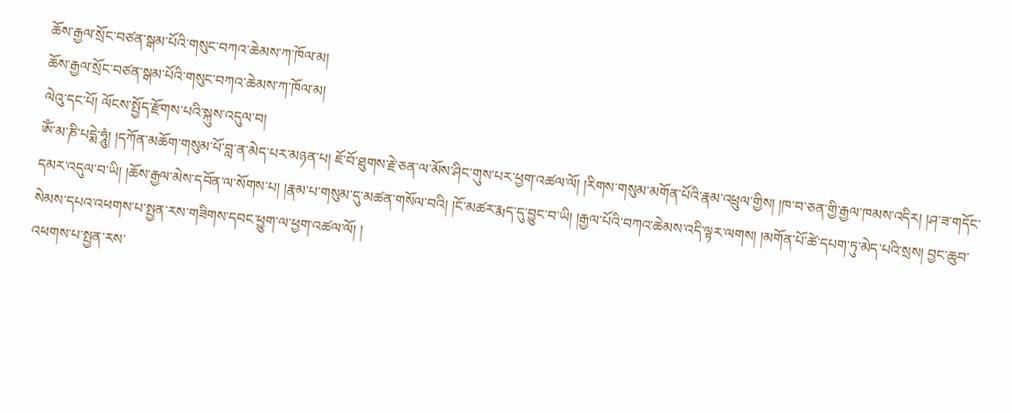ཆོས་རྒྱལ་སྲོང་བཙན་སྒམ་པོའི་གསུང་བཀའ་ཆེམས་ཀ་ཁོལ་མ།
ཆོས་རྒྱལ་སྲོང་བཙན་སྒམ་པོའི་གསུང་བཀའ་ཆེམས་ཀ་ཁོལ་མ།
ལེའུ་དང་པོ། ལོངས་སྤྱོད་རྫོགས་པའི་སྐུས་འདུལ་བ།
ཨོཾ་མ་ཎི་པདྨེ་ཧཱུཾ། །དཀོན་མཆོག་གསུམ་པོ་བླ་ན་མེད་པར་མཉན་པ། ཇོ་བོ་ཐུགས་རྗེ་ཅན་ལ་མོས་ཤིང་གུས་པར་ཕྱག་འཚལ་ལོ། །རིགས་གསུམ་མགོན་པོའི་རྣམ་འཕྲུལ་གྱིས། །ཁ་བ་ཅན་གྱི་རྒྱལ་ཁམས་འདིར། །ཤ་ཟ་གདོང་དམར་འདུལ་བ་ཡི། །ཆོས་རྒྱལ་མེས་དབོན་ལ་སོགས་པ། །རྣམ་པ་གསུམ་དུ་མཚན་གསོལ་བའི། །ངོ་མཚར་རྨད་དུ་བྱུང་བ་ཡི། །རྒྱལ་པོའི་བཀའ་ཆེམས་འདི་ལྟར་ལགས། །མགོན་པོ་ཚེ་དཔག་ཏུ་མེད་པའི་སྲས། བྱང་ཆུབ་སེམས་དཔའ་འཕགས་པ་སྤྱན་རས་གཟིགས་དབང་ཕྱུག་ལ་ཕྱག་འཚལ་ལོ། །
འཕགས་པ་སྤྱན་རས་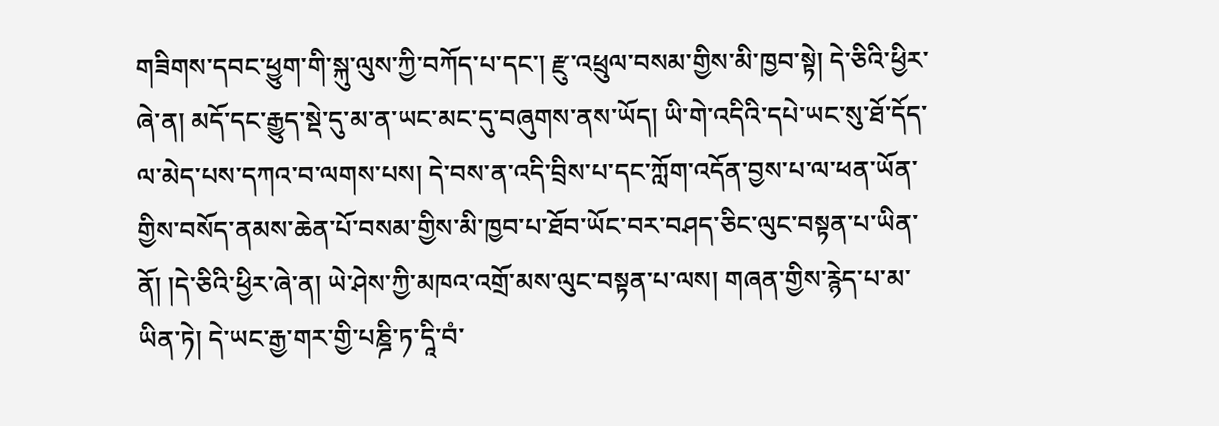གཟིགས་དབང་ཕྱུག་གི་སྐུ་ལུས་ཀྱི་བཀོད་པ་དང་། རྫུ་འཕྲུལ་བསམ་གྱིས་མི་ཁྱབ་སྟེ། དེ་ཅིའི་ཕྱིར་ཞེ་ན། མདོ་དང་རྒྱུད་སྡེ་དུ་མ་ན་ཡང་མང་དུ་བཞུགས་ནས་ཡོད། ཡི་གེ་འདིའི་དཔེ་ཡང་སུ་ཐོ་དོད་ལ་མེད་པས་དཀའ་བ་ལགས་པས། དེ་བས་ན་འདི་བྲིས་པ་དང་ཀློག་འདོན་བྱས་པ་ལ་ཕན་ཡོན་གྱིས་བསོད་ནམས་ཆེན་པོ་བསམ་གྱིས་མི་ཁྱབ་པ་ཐོབ་ཡོང་བར་བཤད་ཅིང་ལུང་བསྟན་པ་ཡིན་ནོ། །དེ་ཅིའི་ཕྱིར་ཞེ་ན། ཡེ་ཤེས་ཀྱི་མཁའ་འགྲོ་མས་ལུང་བསྟན་པ་ལས། གཞན་གྱིས་རྙེད་པ་མ་ཡིན་ཏེ། དེ་ཡང་རྒྱ་གར་གྱི་པཎྜི་ཏ་དཱི་བཾ་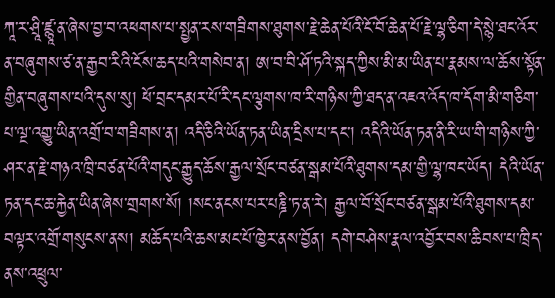ཀཱ་ར་ཤྲཱི་ཛྙཱ་ན་ཞེས་བྱ་བ་འཕགས་པ་སྤྱན་རས་གཟིགས་ཐུགས་རྗེ་ཆེན་པོའི་ངོ་བོ་ཆེན་པོ་རྗེ་ལྷ་ཅིག་དེ་སྙེ་ཐང་འོར་ན་བཞུགས་ཙ་ན་རྒྱབ་རིའི་ངོས་ཆད་པའི་གསེབ་ན། ཨ་བ་བི་ཤོ་ཏའི་སྐད་ཀྱིས་མི་མ་ཡིན་པ་རྣམས་ལ་ཆོས་སྟོན་གྱིན་བཞུགས་པའི་དུས་སུ། ཕོ་བྲང་དམར་པོ་རི་དང་ལྕགས་ཁ་རི་གཉིས་ཀྱི་ཐད་ན་འཇའ་འོད་ཁ་དོག་མི་གཅིག་པ་ལྔ་འགྱུ་ཡིན་འགྲོ་བ་གཟིགས་ན། འདི་ཅིའི་ཡོན་ཏན་ཡིན་དྲིས་པ་དང་། འདིའི་ཡོན་ཏན་ནི་རི་ཡ་གི་གཉིས་ཀྱི་ཤར་ན་རྗེ་གཉའ་ཁྲི་བཙན་པོའི་གདུང་རྒྱུད་ཆོས་རྒྱལ་སྲོང་བཙན་སྒམ་པོའི་ཐུགས་དམ་གྱི་ལྷ་ཁང་ཡོད། དེའི་ཡོན་ཏན་དང་ཆ་རྐྱེན་ཡིན་ཞེས་གྲགས་སོ། །སང་ནངས་པར་པཎྜི་ཏ་ན་རེ། རྒྱལ་བོ་སྲོང་བཙན་སྒམ་པོའི་ཐུགས་དམ་བལྟར་འགྲོ་གསུངས་ནས། མཆོད་པའི་ཆས་མང་པོ་ཁྱེར་ནས་བྱོན། དགེ་བཤེས་རྣལ་འབྱོར་བས་ཆིབས་པ་ཁྲིད་ནས་འཕྲུལ་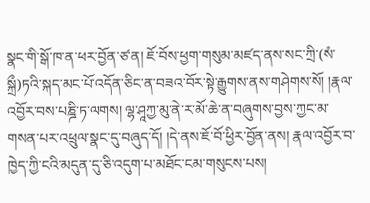སྣང་གི་སྒོ་ཁ་ན་ཕར་བྱོན་ཙ་ན། ཇོ་བོས་ཕྱག་གསུམ་མཛད་ནས་སང་ཀྲི་(སཾ་སྐྲྀ)ཏའི་སྐད་མང་པོ་འདོན་ཅིང་ན་བཟའ་བོར་སྟེ་རྒྱུགས་ནས་གཤེགས་སོ། །རྣལ་འབྱོར་བས་པཎྜི་ཏ་ལགས། ལྷ་ཤཱཀྱ་མུ་ནེ་ར་མོ་ཆེ་ན་བཞུགས་བྱས་ཀྱང་མ་གསན་པར་འཕྲུལ་སྣང་དུ་བཞུད་དོ། །དེ་ནས་ཇོ་བོ་ཕྱིར་བྱོན་ནས། རྣལ་འབྱོར་བ་ཁྱེད་ཀྱི་ངའི་མདུན་དུ་ཅི་འདུག་པ་མཐོང་ངམ་གསུངས་པས།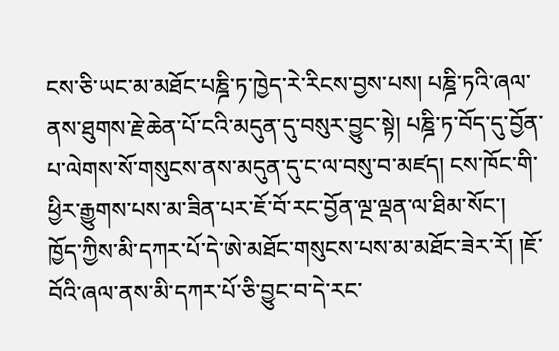ངས་ཅི་ཡང་མ་མཐོང་པཎྜི་ཏ་ཁྱེད་རེ་རིངས་བྱས་པས། པཎྜི་ཏའི་ཞལ་ནས་ཐུགས་རྗེ་ཆེན་པོ་ངའི་མདུན་དུ་བསུར་བྱུང་སྟེ། པཎྜི་ཏ་བོད་དུ་བྱོན་པ་ལེགས་སོ་གསུངས་ནས་མདུན་དུ་ང་ལ་བསུ་བ་མཛད། ངས་ཁོང་གི་ཕྱིར་རྒྱུགས་པས་མ་ཟིན་པར་ཇོ་བོ་རང་བྱོན་ལྔ་ལྡན་ལ་ཐིམ་སོང་། ཁྱོད་ཀྱིས་མི་དཀར་པོ་དེ་ཨེ་མཐོང་གསུངས་པས་མ་མཐོང་ཟེར་རོ། །ཇོ་བོའི་ཞལ་ནས་མི་དཀར་པོ་ཅི་བྱུང་བ་དེ་རང་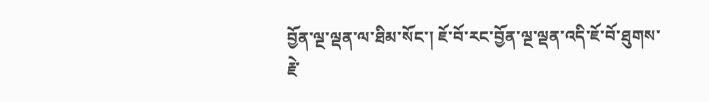བྱོན་ལྔ་ལྡན་ལ་ཐིམ་སོང་། ཇོ་བོ་རང་བྱོན་ལྔ་ལྡན་འདི་ཇོ་བོ་ཐུགས་རྗེ་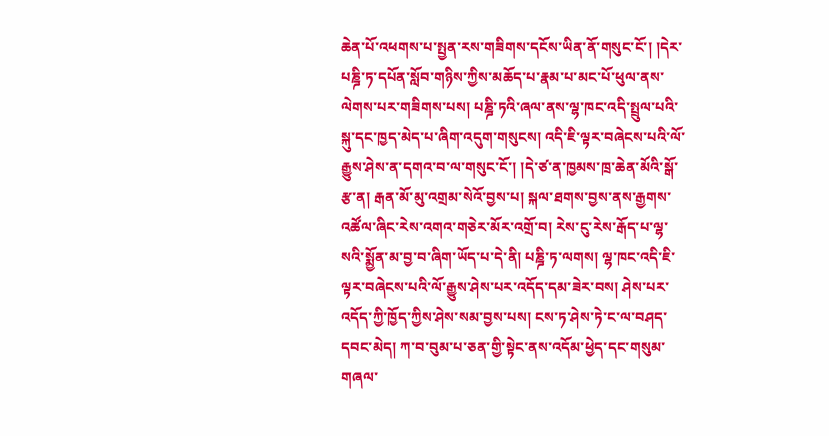ཆེན་པོ་འཕགས་པ་སྤྱན་རས་གཟིགས་དངོས་ཡིན་ནོ་གསུང་ངོ་། །དེར་པཎྜི་ཏ་དཔོན་སློབ་གཉིས་ཀྱིས་མཆོད་པ་རྣམ་པ་མང་པོ་ཕུལ་ནས་ལེགས་པར་གཟིགས་པས། པཎྜི་ཏའི་ཞལ་ནས་ལྷ་ཁང་འདི་སྤྲུལ་པའི་སྐུ་དང་ཁྱད་མེད་པ་ཞིག་འདུག་གསུངས། འདི་ཇི་ལྟར་བཞེངས་པའི་ལོ་རྒྱུས་ཤེས་ན་དགའ་བ་ལ་གསུང་ངོ་། །དེ་ཙ་ན་ཁྱམས་ཁྲ་ཆེན་མོའི་སྒོ་རྩ་ན། རྒན་མོ་མུ་འགྲམ་སེའོ་བྱས་པ། སྐལ་ཐགས་བྱས་ནས་རྒྱགས་འཚོལ་ཞིང་རེས་འགའ་གཅེར་མོར་འགྲོ་བ། རེས་ངུ་རེས་རྒོད་པ་ལྷ་སའི་སྨྱོན་མ་བྱ་བ་ཞིག་ཡོད་པ་དེ་ནི། པཎྜི་ཏ་ལགས། ལྷ་ཁང་འདི་ཇི་ལྟར་བཞེངས་པའི་ལོ་རྒྱུས་ཤེས་པར་འདོད་དམ་ཟེར་བས། ཤེས་པར་འདོད་ཀྱི་ཁྱོད་ཀྱིས་ཤེས་སམ་བྱས་པས། ངས་ཏ་ཤེས་ཏེ་ང་ལ་བཤད་དབང་མེད། ཀ་བ་བུམ་པ་ཅན་གྱི་སྟེང་ནས་འདོམ་ཕྱེད་དང་གསུམ་གཞལ་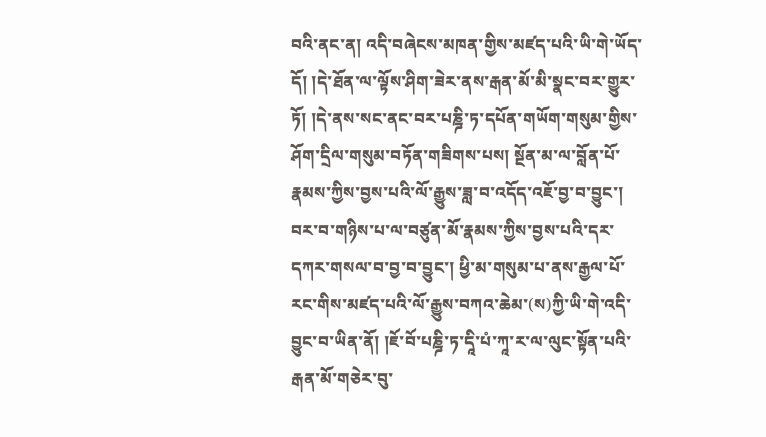བའི་ནང་ན། འདི་བཞེངས་མཁན་གྱིས་མཛད་པའི་ཡི་གེ་ཡོད་དོ། །དེ་ཐོན་ལ་ལྟོས་ཤིག་ཟེར་ནས་རྒན་མོ་མི་སྣང་བར་གྱུར་ཏོ། །དེ་ནས་སང་ནང་བར་པཎྜི་ཏ་དཔོན་གཡོག་གསུམ་གྱིས་ཤོག་དྲིལ་གསུམ་བཏོན་གཟིགས་པས། སྔོན་མ་ལ་བློན་པོ་རྣམས་ཀྱིས་བྱས་པའི་ལོ་རྒྱུས་ཟླ་བ་འདོད་འཇོ་བྱ་བ་བྱུང་། བར་བ་གཉིས་པ་ལ་བཙུན་མོ་རྣམས་ཀྱིས་བྱས་པའི་དར་དཀར་གསལ་བ་བྱ་བ་བྱུང་། ཕྱི་མ་གསུམ་པ་ནས་རྒྱལ་པོ་རང་གིས་མཛད་པའི་ལོ་རྒྱུས་བཀའ་ཆེམ་(ས)ཀྱི་ཡི་གེ་འདི་བྱུང་བ་ཡིན་ནོ། །ཇོ་བོ་པཎྜི་ཏ་དཱི་པཾ་ཀཱ་ར་ལ་ལུང་སྟོན་པའི་རྒན་མོ་གཅེར་བུ་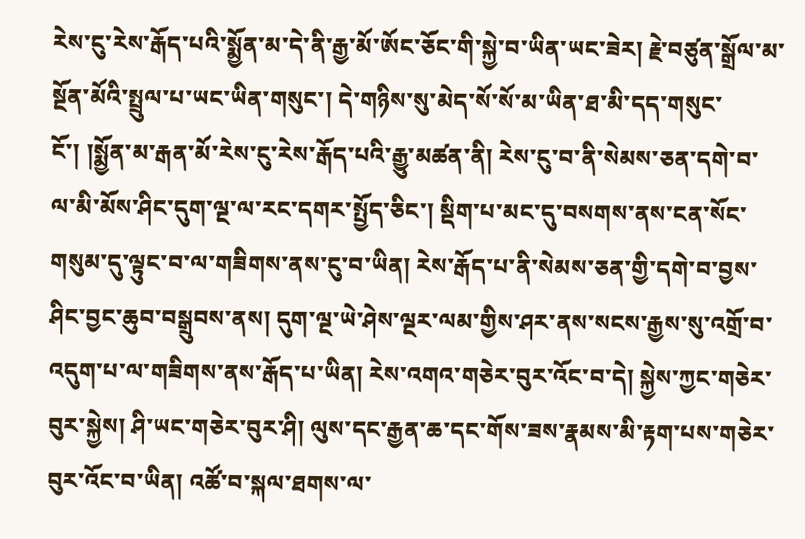རེས་ངུ་རེས་རྒོད་པའི་སྨྱོན་མ་དེ་ནི་རྒྱ་མོ་ཨོང་ཅོང་གི་སྐྱེ་བ་ཡིན་ཡང་ཟེར། རྗེ་བཙུན་སྒྲོལ་མ་སྔོན་མོའི་སྤྲུལ་པ་ཡང་ཡིན་གསུང་། དེ་གཉིས་སུ་མེད་སོ་སོ་མ་ཡིན་ཐ་མི་དད་གསུང་ངོ་། །སྨྱོན་མ་རྒན་མོ་རེས་ངུ་རེས་རྒོད་པའི་རྒྱུ་མཚན་ནི། རེས་ངུ་བ་ནི་སེམས་ཅན་དགེ་བ་ལ་མི་མོས་ཤིང་དུག་ལྔ་ལ་རང་དགར་སྤྱོད་ཅིང་། སྡིག་པ་མང་དུ་བསགས་ནས་ངན་སོང་གསུམ་དུ་ལྟུང་བ་ལ་གཟིགས་ནས་ངུ་བ་ཡིན། རེས་རྒོད་པ་ནི་སེམས་ཅན་གྱི་དགེ་བ་བྱས་ཤིང་བྱང་ཆུབ་བསྒྲུབས་ནས། དུག་ལྔ་ཡེ་ཤེས་ལྔར་ལམ་གྱིས་ཤར་ནས་སངས་རྒྱས་སུ་འགྲོ་བ་འདུག་པ་ལ་གཟིགས་ནས་རྒོད་པ་ཡིན། རེས་འགའ་གཅེར་བུར་འོང་བ་དེ། སྐྱེས་ཀྱང་གཅེར་བུར་སྐྱེས། ཤི་ཡང་གཅེར་བུར་ཤི། ལུས་དང་རྒྱན་ཆ་དང་གོས་ཟས་རྣམས་མི་རྟག་པས་གཅེར་བུར་འོང་བ་ཡིན། འཚོ་བ་སྐལ་ཐགས་ལ་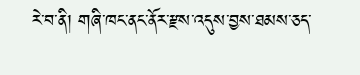རེ་བ་ནི། གཞི་ཁང་ནང་ནོར་རྫས་འདུས་བྱས་ཐམས་ཅད་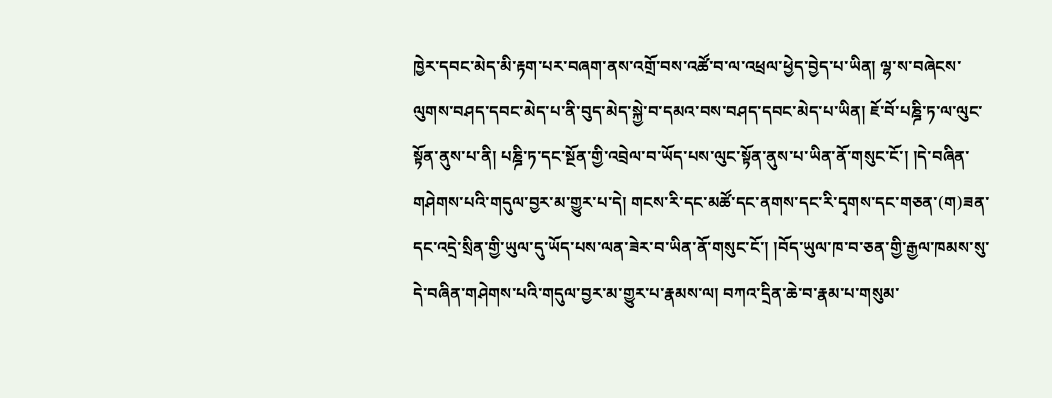ཁྱེར་དབང་མེད་མི་རྟག་པར་བཞག་ནས་འགྲོ་བས་འཚོ་བ་ལ་འཕྲལ་ཕྱེད་བྱེད་པ་ཡིན། ལྷ་ས་བཞེངས་ལུགས་བཤད་དབང་མེད་པ་ནི་བུད་མེད་སྐྱེ་བ་དམའ་བས་བཤད་དབང་མེད་པ་ཡིན། ཇོ་བོ་པཎྜི་ཏ་ལ་ལུང་སྟོན་ནུས་པ་ནི། པཎྜི་ཏ་དང་སྔོན་གྱི་འབྲེལ་བ་ཡོད་པས་ལུང་སྟོན་ནུས་པ་ཡིན་ནོ་གསུང་ངོ་། །དེ་བཞིན་གཤེགས་པའི་གདུལ་བྱར་མ་གྱུར་པ་དེ། གངས་རི་དང་མཚོ་དང་ནགས་དང་རི་དྭགས་དང་གཅན་(ག)ཟན་དང་འདྲེ་སྲིན་གྱི་ཡུལ་དུ་ཡོད་པས་ལན་ཟེར་བ་ཡིན་ནོ་གསུང་ངོ་། །བོད་ཡུལ་ཁ་བ་ཅན་གྱི་རྒྱལ་ཁམས་སུ་དེ་བཞིན་གཤེགས་པའི་གདུལ་བྱར་མ་གྱུར་པ་རྣམས་ལ། བཀའ་དྲིན་ཆེ་བ་རྣམ་པ་གསུམ་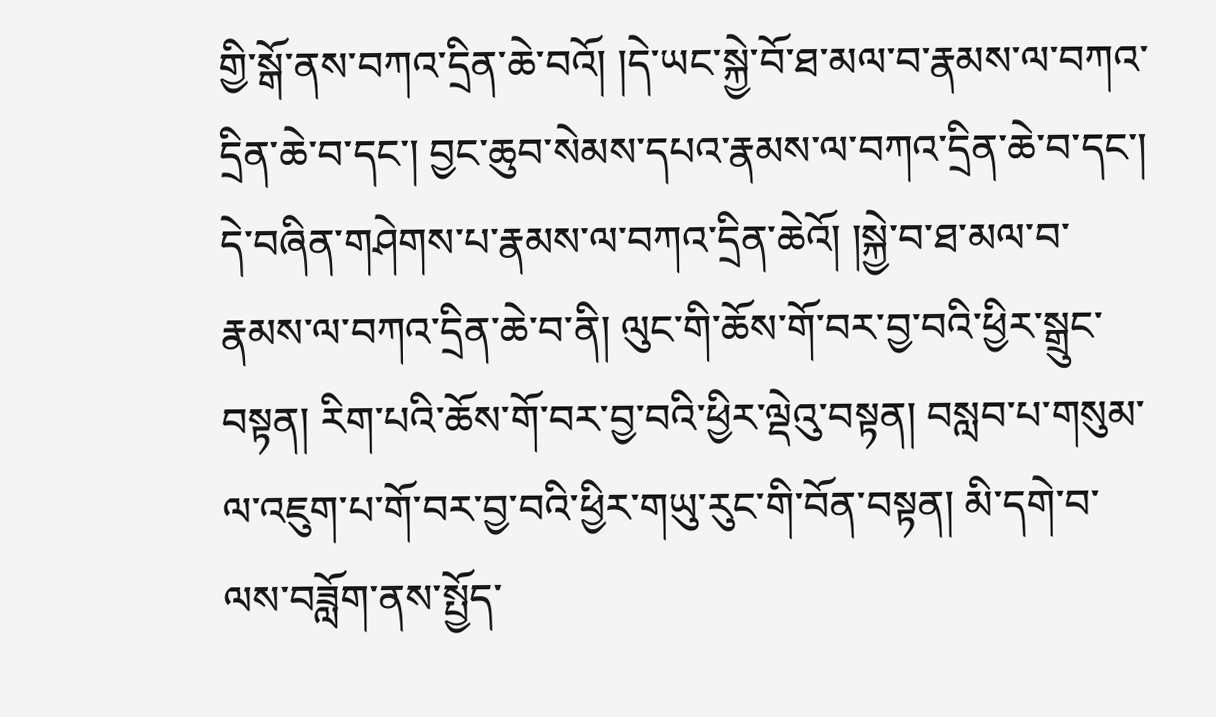གྱི་སྒོ་ནས་བཀའ་དྲིན་ཆེ་བའོ། །དེ་ཡང་སྐྱེ་བོ་ཐ་མལ་བ་རྣམས་ལ་བཀའ་དྲིན་ཆེ་བ་དང་། བྱང་ཆུབ་སེམས་དཔའ་རྣམས་ལ་བཀའ་དྲིན་ཆེ་བ་དང་། དེ་བཞིན་གཤེགས་པ་རྣམས་ལ་བཀའ་དྲིན་ཆེའོ། །སྐྱེ་བ་ཐ་མལ་བ་རྣམས་ལ་བཀའ་དྲིན་ཆེ་བ་ནི། ལུང་གི་ཆོས་གོ་བར་བྱ་བའི་ཕྱིར་སྒྲུང་བསྟན། རིག་པའི་ཆོས་གོ་བར་བྱ་བའི་ཕྱིར་ལྡེའུ་བསྟན། བསླབ་པ་གསུམ་ལ་འཇུག་པ་གོ་བར་བྱ་བའི་ཕྱིར་གཡུ་རུང་གི་བོན་བསྟན། མི་དགེ་བ་ལས་བཟློག་ནས་སྤྱོད་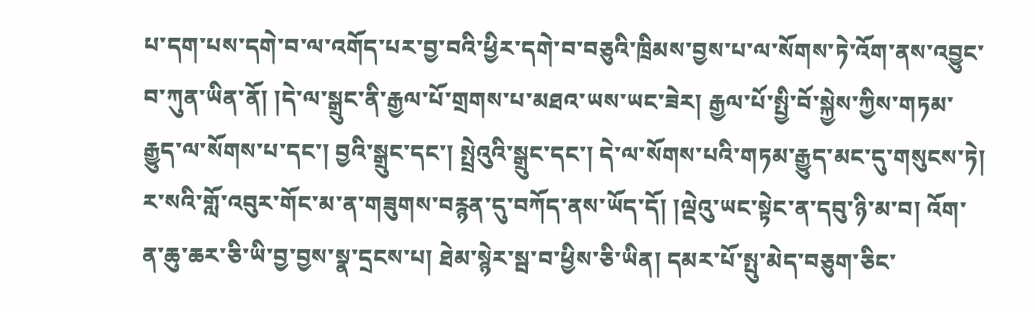པ་དག་པས་དགེ་བ་ལ་འགོད་པར་བྱ་བའི་ཕྱིར་དགེ་བ་བཅུའི་ཁྲིམས་བྱས་པ་ལ་སོགས་ཏེ་འོག་ནས་འབྱུང་བ་ཀུན་ཡིན་ནོ། །དེ་ལ་སྒྲུང་ནི་རྒྱལ་པོ་གྲགས་པ་མཐའ་ཡས་ཡང་ཟེར། རྒྱལ་པོ་སྤྱི་བོ་སྐྱེས་ཀྱིས་གཏམ་རྒྱུད་ལ་སོགས་པ་དང་། བྱའི་སྒྲུང་དང་། སྤྲེའུའི་སྒྲུང་དང་། དེ་ལ་སོགས་པའི་གཏམ་རྒྱུད་མང་དུ་གསུངས་ཏེ། ར་སའི་གློ་འབུར་གོང་མ་ན་གཟུགས་བརྙན་དུ་བཀོད་ནས་ཡོད་དོ། །ལྡེའུ་ཡང་སྟེང་ན་དབུ་ཉི་མ་བ། འོག་ན་ཆུ་ཆར་ཅི་ཡི་བྱ་བྱས་སྣ་དྲངས་པ། ཐེམ་སྙེར་སྦ་བ་ཕྱིས་ཅི་ཡིན། དམར་པོ་སྤུ་མེད་བཅུག་ཅིང་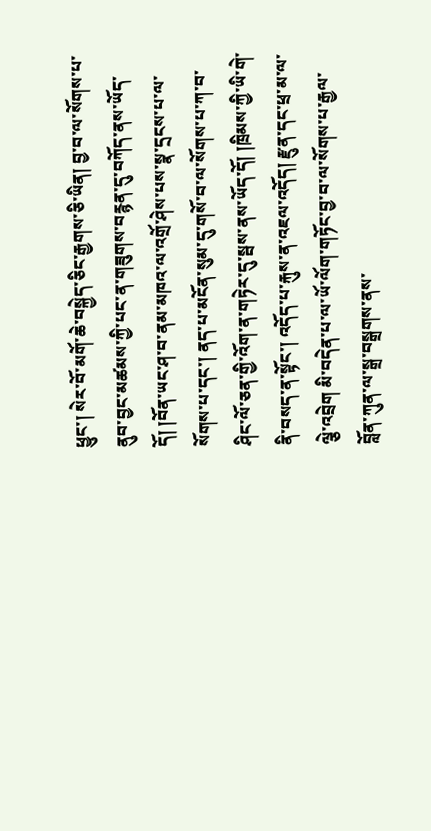ཕྱུང་། སེར་བོ་མགོ་ཆེ་བསྐྱེད་ཅིང་རྒྱགས་ཅི་ཡིན། བྱ་བ་ལ་སོགས་པ་ནུབ་བྱང་མཚམས་ཀྱི་པང་ན་གཟུགས་བརྙན་དུ་བཀོད་ནས་ཡོད་དོ། །བོན་ཡང་ཤ་བ་ནམ་མཁའ་ལ་འགྲོ་ཤེས་པས་སྣ་དྲངས་པ་ལ་སོགས་པ་དང་། ནད་པ་མངོན་སུམ་དུ་གསོ་བ་ལ་སོགས་པ་ཀ་བ་ཤིང་ལོ་ཅན་གྱི་འོག་ན་གཏེར་དུ་སྦས་ནས་ཡོད་དོ། །ཁྲིམས་ཀྱི་ཡི་གེ་ནི་བསད་ན་སྟོང་། འདོད་པ་རྐུས་ན་འཇལ་འདོད། རྫུན་དང་ཕྲ་མ་ལ་ལྕེ་འབྲེག མི་བདེན་པ་ལ་ཡོ་ལོག་གཏོང་བྱ་བ་ལ་སོགས་པ་རྒྱལ་བློན་ཀུན་ལ་སྒྲ་བསྒྲགས་ནས་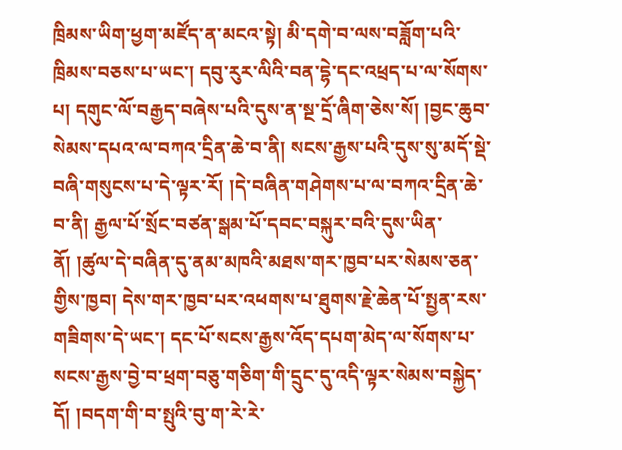ཁྲིམས་ཡིག་ཕྱག་མཛོད་ན་མངའ་སྟེ། མི་དགེ་བ་ལས་བཟློག་པའི་ཁྲིམས་བཅས་པ་ཡང་། དབུ་རུར་ལིའི་བན་དྷེ་དང་འཕྲད་པ་ལ་སོགས་པ། དགུང་ལོ་བརྒྱད་བཞེས་པའི་དུས་ན་སྔ་དྲོ་ཞིག་ཅེས་སོ། །བྱང་ཆུབ་སེམས་དཔའ་ལ་བཀའ་དྲིན་ཆེ་བ་ནི། སངས་རྒྱས་པའི་དུས་སུ་མདོ་སྡེ་བཞི་གསུངས་པ་དེ་ལྟར་རོ། །དེ་བཞིན་གཤེགས་པ་ལ་བཀའ་དྲིན་ཆེ་བ་ནི། རྒྱལ་པོ་སྲོང་བཙན་སྒམ་པོ་དབང་བསྐུར་བའི་དུས་ཡིན་ནོ། །ཚུལ་དེ་བཞིན་དུ་ནམ་མཁའི་མཐས་གར་ཁྱབ་པར་སེམས་ཅན་གྱིས་ཁྱབ། དེས་གར་ཁྱབ་པར་འཕགས་པ་ཐུགས་རྗེ་ཆེན་པོ་སྤྱན་རས་གཟིགས་དེ་ཡང་། དང་པོ་སངས་རྒྱས་འོད་དཔག་མེད་ལ་སོགས་པ་སངས་རྒྱས་བྱེ་བ་ཕྲག་བཅུ་གཅིག་གི་དྲུང་དུ་འདི་ལྟར་སེམས་བསྐྱེད་དོ། །བདག་གི་བ་སྤུའི་བུ་ག་རེ་རེ་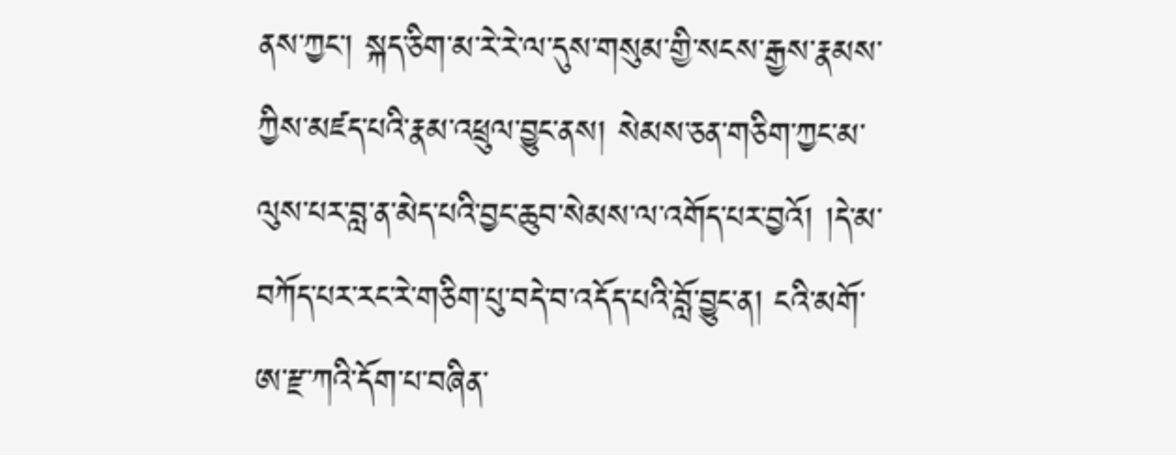ནས་ཀྱང་། སྐད་ཅིག་མ་རེ་རེ་ལ་དུས་གསུམ་གྱི་སངས་རྒྱས་རྣམས་ཀྱིས་མཛད་པའི་རྣམ་འཕྲུལ་བྱུང་ནས། སེམས་ཅན་གཅིག་ཀྱང་མ་ལུས་པར་བླ་ན་མེད་པའི་བྱང་ཆུབ་སེམས་ལ་འགོད་པར་བྱའོ། །དེ་མ་བཀོད་པར་རང་རེ་གཅིག་པུ་བདེ་བ་འདོད་པའི་བློ་བྱུང་ན། ངའི་མགོ་ཨ་རྫ་ཀའི་དོག་པ་བཞིན་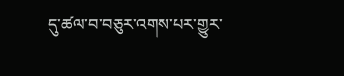དུ་ཚལ་བ་བཅུར་འགས་པར་གྱུར་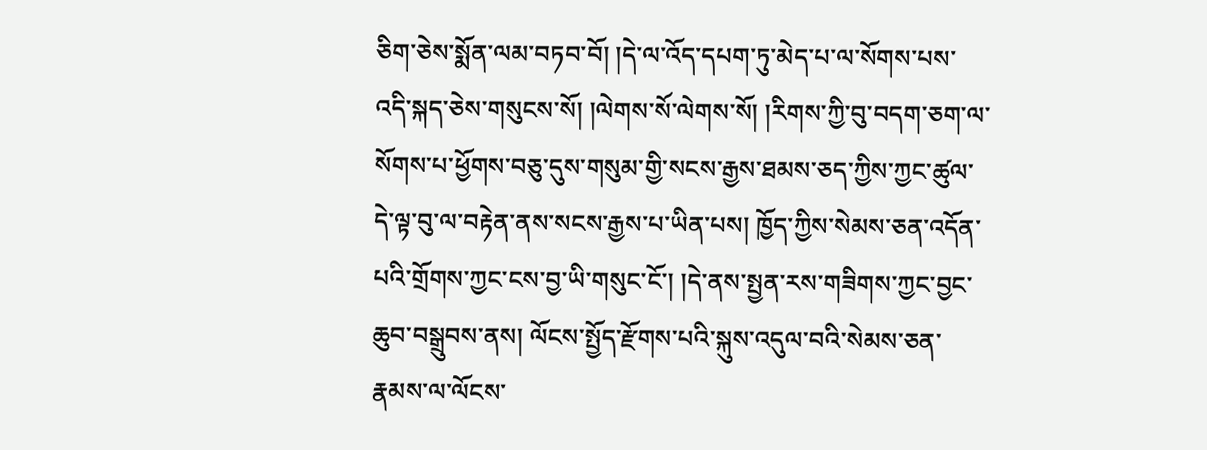ཅིག་ཅེས་སྨོན་ལམ་བཏབ་བོ། །དེ་ལ་འོད་དཔག་ཏུ་མེད་པ་ལ་སོགས་པས་འདི་སྐད་ཅེས་གསུངས་སོ། །ལེགས་སོ་ལེགས་སོ། །རིགས་ཀྱི་བུ་བདག་ཅག་ལ་སོགས་པ་ཕྱོགས་བཅུ་དུས་གསུམ་གྱི་སངས་རྒྱས་ཐམས་ཅད་ཀྱིས་ཀྱང་ཚུལ་དེ་ལྟ་བུ་ལ་བརྟེན་ནས་སངས་རྒྱས་པ་ཡིན་པས། ཁྱོད་ཀྱིས་སེམས་ཅན་འདོན་པའི་གྲོགས་ཀྱང་ངས་བྱ་ཡི་གསུང་ངོ་། །དེ་ནས་སྤྱན་རས་གཟིགས་ཀྱང་བྱང་ཆུབ་བསྒྲུབས་ནས། ལོངས་སྤྱོད་རྫོགས་པའི་སྐུས་འདུལ་བའི་སེམས་ཅན་རྣམས་ལ་ལོངས་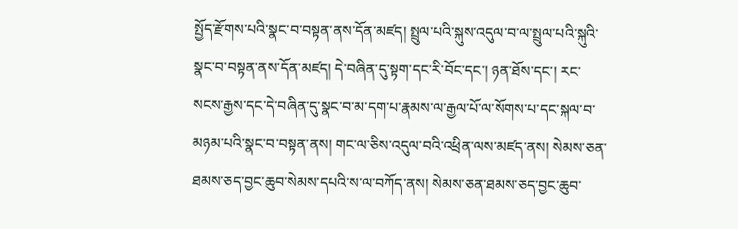སྤྱོད་རྫོགས་པའི་སྣང་བ་བསྟན་ནས་དོན་མཛད། སྤྲུལ་པའི་སྐུས་འདུལ་བ་ལ་སྤྲུལ་པའི་སྐུའི་སྣང་བ་བསྟན་ནས་དོན་མཛད། དེ་བཞིན་དུ་སྟག་དང་རི་བོང་དང་། ཉན་ཐོས་དང་། རང་སངས་རྒྱས་དང་དེ་བཞིན་དུ་སྣང་བ་མ་དག་པ་རྣམས་ལ་རྒྱལ་པོ་ལ་སོགས་པ་དང་སྐལ་བ་མཉམ་པའི་སྣང་བ་བསྟན་ནས། གང་ལ་ཅིས་འདུལ་བའི་འཕྲིན་ལས་མཛད་ནས། སེམས་ཅན་ཐམས་ཅད་བྱང་ཆུབ་སེམས་དཔའི་ས་ལ་བཀོད་ནས། སེམས་ཅན་ཐམས་ཅད་བྱང་ཆུབ་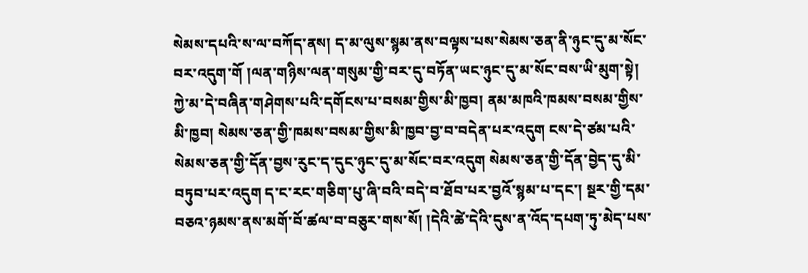སེམས་དཔའི་ས་ལ་བཀོད་ནས། ད་མ་ལུས་སྙམ་ནས་བལྟས་པས་སེམས་ཅན་ནི་ཉུང་དུ་མ་སོང་བར་འདུག་གོ །ལན་གཉིས་ལན་གསུམ་གྱི་བར་དུ་བཏོན་ཡང་ཉུང་དུ་མ་སོང་བས་ཡི་མུག་སྟེ། ཀྱེ་མ་དེ་བཞིན་གཤེགས་པའི་དགོངས་པ་བསམ་གྱིས་མི་ཁྱབ། ནམ་མཁའི་ཁམས་བསམ་གྱིས་མི་ཁྱབ། སེམས་ཅན་གྱི་ཁམས་བསམ་གྱིས་མི་ཁྱབ་བྱ་བ་བདེན་པར་འདུག ངས་དེ་ཙམ་པའི་སེམས་ཅན་གྱི་དོན་བྱས་རུང་ད་དུང་ཉུང་དུ་མ་སོང་བར་འདུག སེམས་ཅན་གྱི་དོན་བྱེད་དུ་མི་བཏུབ་པར་འདུག ད་ང་རང་གཅིག་པུ་ཞི་བའི་བདེ་བ་ཐོབ་པར་བྱའོ་སྙམ་པ་དང་། སྔར་གྱི་དམ་བཅའ་ཉམས་ནས་མགོ་བོ་ཚལ་བ་བཅུར་གས་སོ། །དེའི་ཚེ་དེའི་དུས་ན་འོད་དཔག་ཏུ་མེད་པས་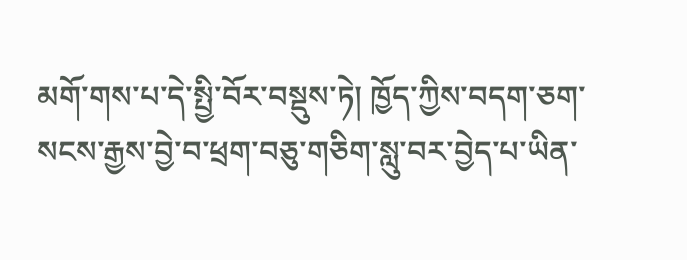མགོ་གས་པ་དེ་སྤྱི་བོར་བསྡུས་ཏེ། ཁྱོད་ཀྱིས་བདག་ཅག་སངས་རྒྱས་བྱེ་བ་ཕྲག་བཅུ་གཅིག་སླུ་བར་བྱེད་པ་ཡིན་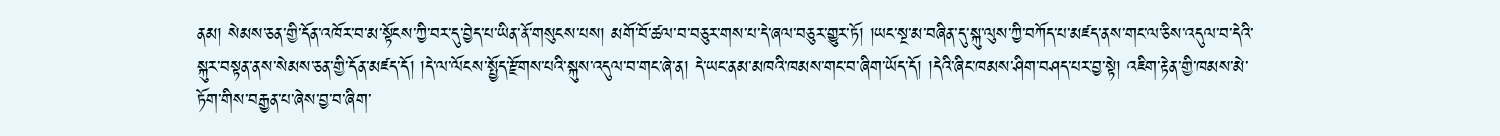ནམ། སེམས་ཅན་གྱི་དོན་འཁོར་བ་མ་སྟོངས་ཀྱི་བར་དུ་བྱེད་པ་ཡིན་ནོ་གསུངས་པས། མགོ་བོ་ཚལ་བ་བཅུར་གས་པ་དེ་ཞལ་བཅུར་གྱུར་ཏོ། །ཡང་སྔ་མ་བཞིན་དུ་སྐུ་ལུས་ཀྱི་བཀོད་པ་མཛད་ནས་གང་ལ་ཅིས་འདུལ་བ་དེའི་སྐུར་བསྟན་ནས་སེམས་ཅན་གྱི་དོན་མཛད་དོ། །དེ་ལ་ལོངས་སྤྱོད་རྫོགས་པའི་སྐུས་འདུལ་བ་གང་ཞེ་ན། དེ་ཡང་ནམ་མཁའི་ཁམས་གང་བ་ཞིག་ཡོད་དོ། །དེའི་ཞིང་ཁམས་ཤིག་བཤད་པར་བྱ་སྟེ། འཇིག་རྟེན་གྱི་ཁམས་མེ་ཏོག་གིས་བརྒྱན་པ་ཞེས་བྱ་བ་ཞིག་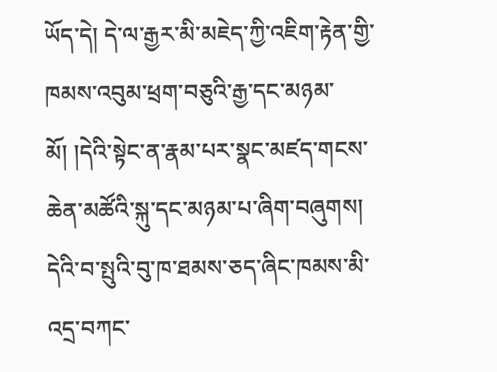ཡོད་དེ། དེ་ལ་རྒྱར་མི་མཇེད་ཀྱི་འཇིག་རྟེན་གྱི་ཁམས་འབུམ་ཕྲག་བཅུའི་རྒྱ་དང་མཉམ་མོ། །དེའི་སྟེང་ན་རྣམ་པར་སྣང་མཛད་གངས་ཆེན་མཚོའི་སྐུ་དང་མཉམ་པ་ཞིག་བཞུགས། དེའི་བ་སྤུའི་བུ་ཁ་ཐམས་ཅད་ཞིང་ཁམས་མི་འདྲ་བཀང་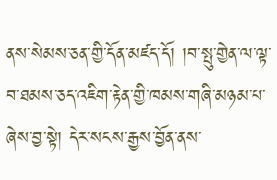ནས་སེམས་ཅན་གྱི་དོན་མཛད་དོ། །བ་སྤུ་གྱེན་ལ་ལྟ་བ་ཐམས་ཅད་འཇིག་རྟེན་གྱི་ཁམས་གཞི་མཉམ་པ་ཞེས་བྱ་སྟེ། དེར་སངས་རྒྱས་བྱོན་ནས་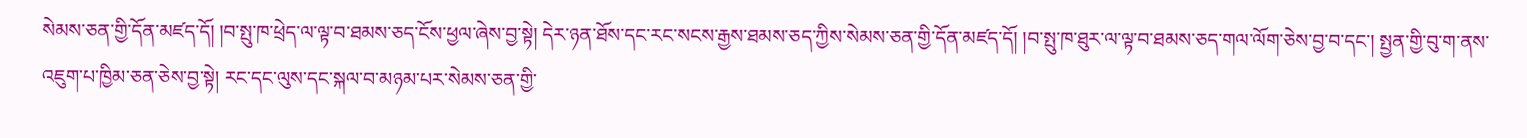སེམས་ཅན་གྱི་དོན་མཛད་དོ། །བ་སྤུ་ཁ་ཕྲེད་ལ་ལྟ་བ་ཐམས་ཅད་ངོས་ཕྱལ་ཞེས་བྱ་སྟེ། དེར་ཉན་ཐོས་དང་རང་སངས་རྒྱས་ཐམས་ཅད་ཀྱིས་སེམས་ཅན་གྱི་དོན་མཛད་དོ། །བ་སྤུ་ཁ་ཐུར་ལ་ལྟ་བ་ཐམས་ཅད་གལ་ལོག་ཅེས་བྱ་བ་དང་། སྤྱན་གྱི་བུ་ག་ནས་འཇུག་པ་ཁྱིམ་ཅན་ཅེས་བྱ་སྟེ། རང་དང་ལུས་དང་སྐལ་བ་མཉམ་པར་སེམས་ཅན་གྱི་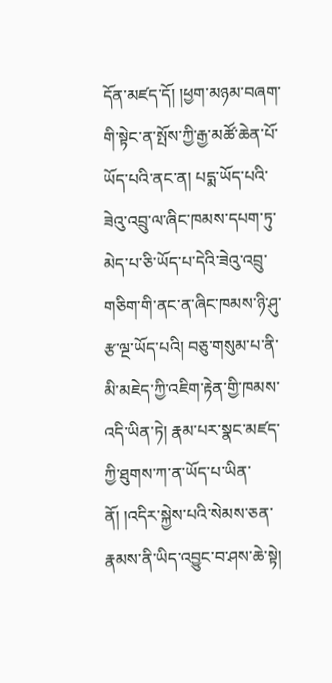དོན་མཛད་དོ། །ཕྱག་མཉམ་བཞག་གི་སྟེང་ན་སྤོས་ཀྱི་རྒྱ་མཚོ་ཆེན་པོ་ཡོད་པའི་ནང་ན། པདྨ་ཡོད་པའི་ཟེའུ་འབྲུ་ལ་ཞིང་ཁམས་དཔག་ཏུ་མེད་པ་ཅི་ཡོད་པ་དེའི་ཟེའུ་འབྲུ་གཅིག་གི་ནང་ན་ཞིང་ཁམས་ཉི་ཤུ་རྩ་ལྔ་ཡོད་པའི། བཅུ་གསུམ་པ་ནི་མི་མཇེད་ཀྱི་འཇིག་རྟེན་གྱི་ཁམས་འདི་ཡིན་ཏེ། རྣམ་པར་སྣང་མཛད་ཀྱི་ཐུགས་ཀ་ན་ཡོད་པ་ཡིན་ནོ། །འདིར་སྐྱེས་པའི་སེམས་ཅན་རྣམས་ནི་ཡིད་འབྱུང་བ་ཤས་ཆེ་སྟེ།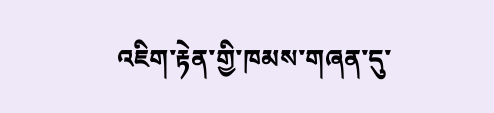འཇིག་རྟེན་གྱི་ཁམས་གཞན་དུ་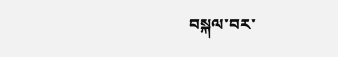བསྐལ་བར་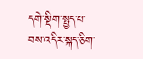དགེ་སྡིག་སྤྱད་པ་བས་འདིར་སྐད་ཅིག་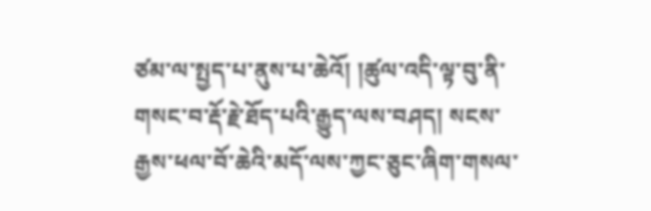ཙམ་ལ་སྤྱད་པ་ནུས་པ་ཆེའོ། །ཚུལ་འདི་ལྟ་བུ་ནི་གསང་བ་རྡོ་རྗེ་ཐོད་པའི་རྒྱུད་ལས་བཤད། སངས་རྒྱས་ཕལ་བོ་ཆེའི་མདོ་ལས་ཀྱང་ཅུང་ཞིག་གསལ་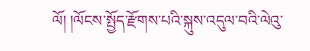ལོ། །ལོངས་སྤྱོད་རྫོགས་པའི་སྐུས་འདུལ་བའི་ལེའུ་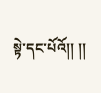སྟེ་དང་པོའོ།། །།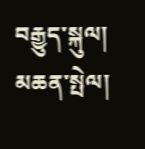བརྒྱུད་སྐུལ།
མཆན་སྤེལ།